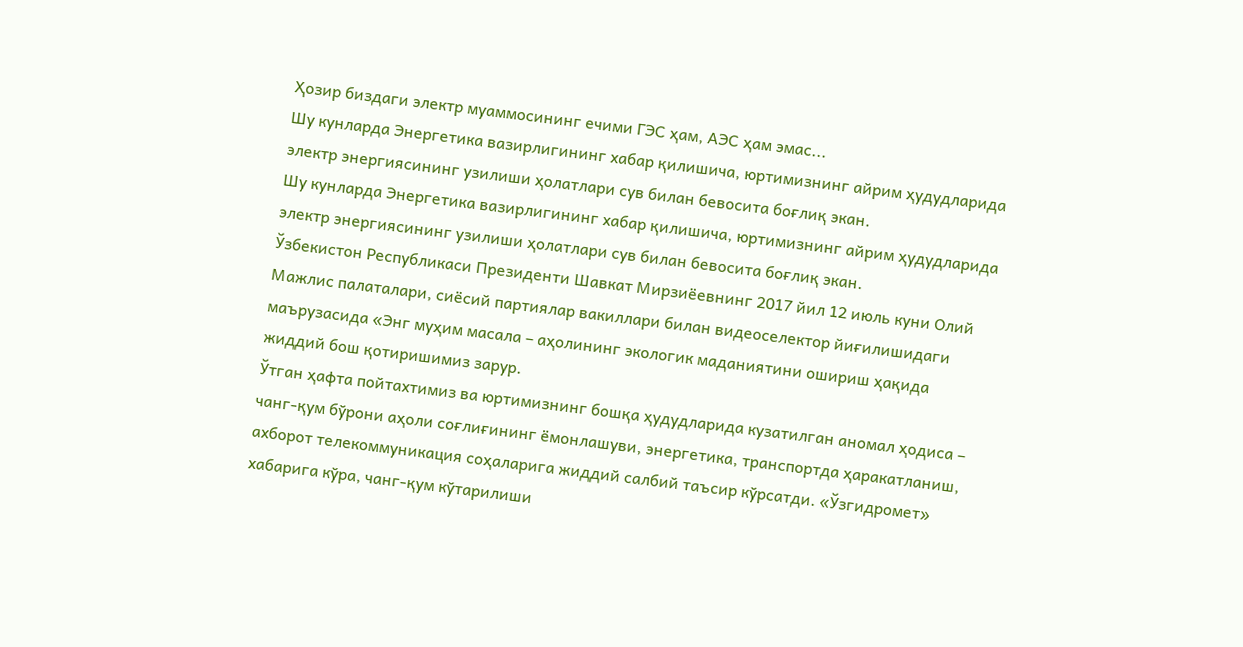Ҳозир биздаги электр муаммосининг ечими ГЭС ҳам, АЭС ҳам эмас...
Шу кунларда Энергетика вазирлигининг хабар қилишича, юртимизнинг айрим ҳудудларида электр энергиясининг узилиши ҳолатлари сув билан бевосита боғлиқ экан.
Шу кунларда Энергетика вазирлигининг хабар қилишича, юртимизнинг айрим ҳудудларида электр энергиясининг узилиши ҳолатлари сув билан бевосита боғлиқ экан.
Ўзбекистон Республикаси Президенти Шавкат Мирзиёевнинг 2017 йил 12 июль куни Олий Мажлис палаталари, сиёсий партиялар вакиллари билан видеоселектор йиғилишидаги маърузасида «Энг муҳим масала – аҳолининг экологик маданиятини ошириш ҳақида жиддий бош қотиришимиз зарур.
Ўтган ҳафта пойтахтимиз ва юртимизнинг бошқа ҳудудларида кузатилган аномал ҳодиса – чанг-қум бўрони аҳоли соғлиғининг ёмонлашуви, энергетика, транспортда ҳаракатланиш, ахборот телекоммуникация соҳаларига жиддий салбий таъсир кўрсатди. «Ўзгидромет» хабарига кўра, чанг-қум кўтарилиши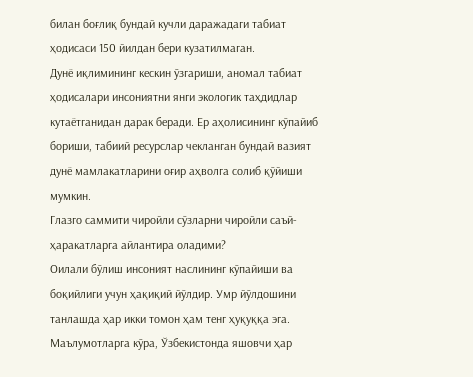билан боғлиқ бундай кучли даражадаги табиат ҳодисаси 150 йилдан бери кузатилмаган.
Дунё иқлимининг кескин ўзгариши, аномал табиат ҳодисалари инсониятни янги экологик таҳдидлар кутаётганидан дарак беради. Ер аҳолисининг кўпайиб бориши, табиий ресурслар чекланган бундай вазият дунё мамлакатларини оғир аҳволга солиб қўйиши мумкин.
Глазго саммити чиройли сўзларни чиройли саъй-ҳаракатларга айлантира оладими?
Оилали бўлиш инсоният наслининг кўпайиши ва боқийлиги учун ҳақиқий йўлдир. Умр йўлдошини танлашда ҳар икки томон ҳам тенг ҳуқуққа эга.
Маълумотларга кўра, Ўзбекистонда яшовчи ҳар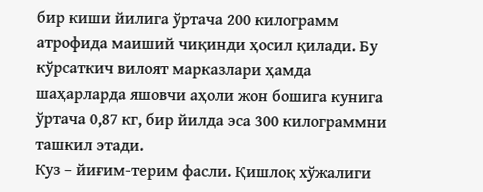бир киши йилига ўртача 200 килограмм атрофида маиший чиқинди ҳосил қилади. Бу кўрсаткич вилоят марказлари ҳамда шаҳарларда яшовчи аҳоли жон бошига кунига ўртача 0,87 кг, бир йилда эса 300 килограммни ташкил этади.
Куз – йиғим-терим фасли. Қишлоқ хўжалиги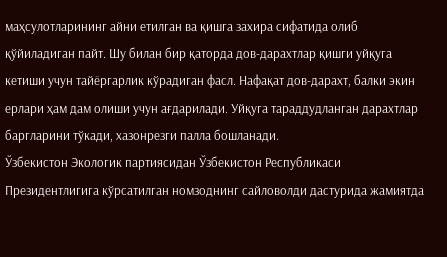маҳсулотларининг айни етилган ва қишга захира сифатида олиб қўйиладиган пайт. Шу билан бир қаторда дов-дарахтлар қишги уйқуга кетиши учун тайёргарлик кўрадиган фасл. Нафақат дов-дарахт, балки экин ерлари ҳам дам олиши учун ағдарилади. Уйқуга тараддудланган дарахтлар баргларини тўкади, хазонрезги палла бошланади.
Ўзбекистон Экологик партиясидан Ўзбекистон Республикаси Президентлигига кўрсатилган номзоднинг сайловолди дастурида жамиятда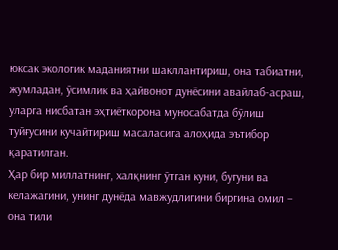юксак экологик маданиятни шакллантириш, она табиатни, жумладан, ўсимлик ва ҳайвонот дунёсини авайлаб-асраш, уларга нисбатан эҳтиёткорона муносабатда бўлиш туйғусини кучайтириш масаласига алоҳида эътибор қаратилган.
Ҳар бир миллатнинг, халқнинг ўтган куни, бугуни ва келажагини, унинг дунёда мавжудлигини биргина омил – она тили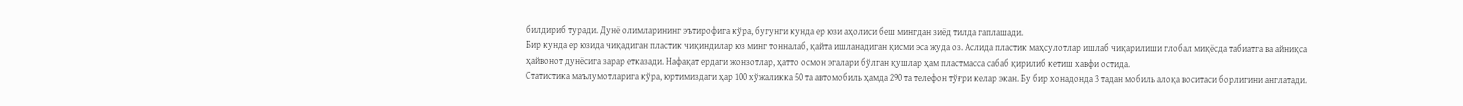билдириб туради. Дунё олимларининг эътирофига кўра, бугунги кунда ер юзи аҳолиси беш мингдан зиёд тилда гаплашади.
Бир кунда ер юзида чиқадиган пластик чиқиндилар юз минг тонналаб, қайта ишланадиган қисми эса жуда оз. Аслида пластик маҳсулотлар ишлаб чиқарилиши глобал миқёсда табиатга ва айниқса ҳайвонот дунёсига зарар етказади. Нафақат ердаги жонзотлар, ҳатто осмон эгалари бўлган қушлар ҳам пластмасса сабаб қирилиб кетиш хавфи остида.
Статистика маълумотларига кўра, юртимиздаги ҳар 100 хўжаликка 50 та автомобиль ҳамда 290 та телефон тўғри келар экан. Бу бир хонадонда 3 тадан мобиль алоқа воситаси борлигини англатади.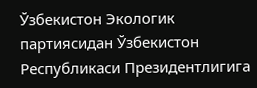Ўзбекистон Экологик партиясидан Ўзбекистон Республикаси Президентлигига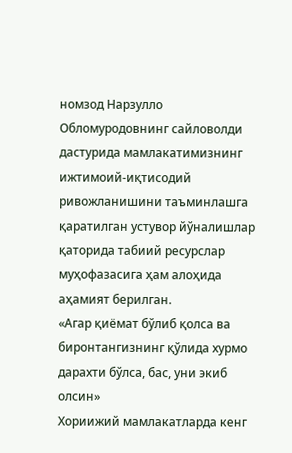номзод Нарзулло Обломуродовнинг сайловолди дастурида мамлакатимизнинг ижтимоий-иқтисодий ривожланишини таъминлашга қаратилган устувор йўналишлар қаторида табиий ресурслар муҳофазасига ҳам алоҳида аҳамият берилган.
«Агар қиёмат бўлиб қолса ва биронтангизнинг қўлида хурмо
дарахти бўлса, бас, уни экиб олсин»
Хориижий мамлакатларда кенг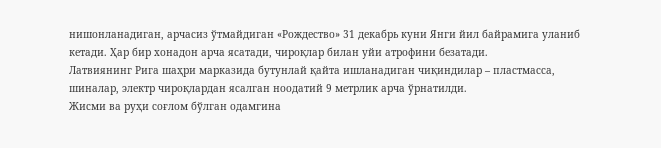нишонланадиган, арчасиз ўтмайдиган «Рождество» 31 декабрь куни Янги йил байрамига уланиб кетади. Ҳар бир хонадон арча ясатади, чироқлар билан уйи атрофини безатади.
Латвиянинг Рига шаҳри марказида бутунлай қайта ишланадиган чиқиндилар – пластмасса, шиналар, электр чироқлардан ясалган ноодатий 9 метрлик арча ўрнатилди.
Жисми ва руҳи соғлом бўлган одамгина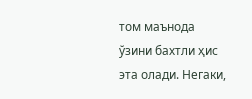том маънода ўзини бахтли ҳис эта олади. Негаки,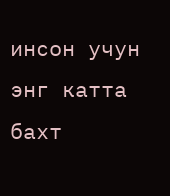инсон учун энг катта бахт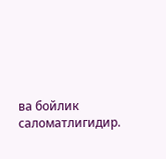ва бойлик саломатлигидир.